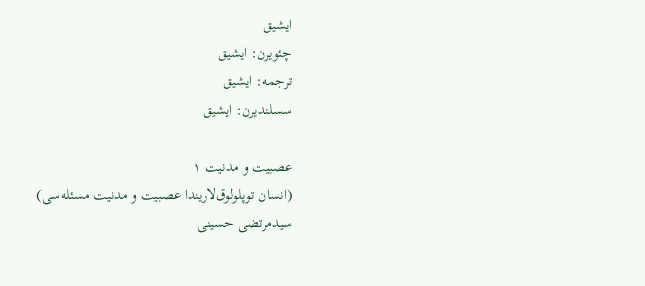ایشیق
چئویرن: ایشیق
ترجمه: ایشیق
سسلندیرن: ایشیق

عصبیت و مدنیت ۱
(انسان توپلولوق‌لاریندا عصبیت و مدنیت مسئله‌سی)
سیدمرتضی حسینی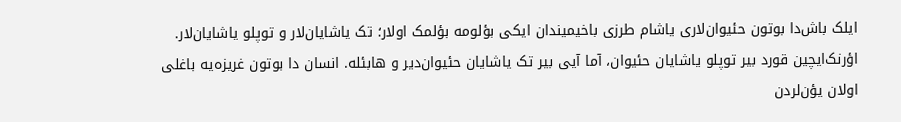ایلک باش‌دا بوتون حئیوان‌لاری یاشام طرزی باخیمیندان ایکی بؤلومه بؤلمک اولار؛ تک یاشایان‌لار و توپلو یاشایان‌لار. اؤرنک‌ایچین قورد بیر توپلو یاشایان حئیوان، آما آیی بیر تک یاشایان حئیوان‌دیر و هابئله. انسان دا بوتون غریزه‌یه باغلی اولان یؤن‌لردن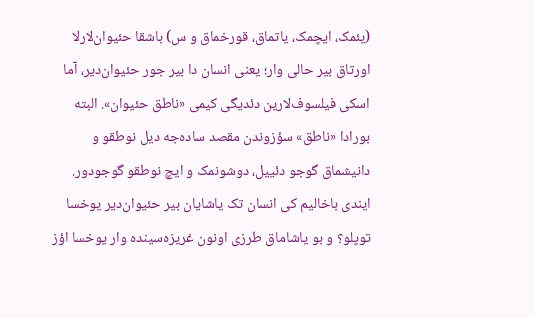(یئمک، ایچمک، یاتماق، قورخماق و س) باشقا حئیوان‌لارلا اورتاق بیر حالی وار؛ یعنی انسان دا بیر جور حئیوان‌دیر، آما اسکی فیلسوف‌لارین دئدیگی کیمی «ناطق حئیوان». البته بورادا «ناطق» سؤزوندن مقصد ساده‌جه دیل نوطقو و دانیشماق گوجو دئییل، دوشونمک و ایچ نوطقو گوجودور. ایندی باخالیم کی انسان تک یاشایان بیر حئیوان‌دیر یوخسا توپلو؟ و بو یاشاماق طرزی اونون غریزه‌سینده وار یوخسا اؤز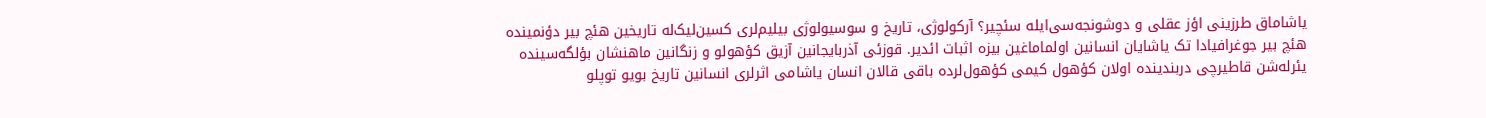یاشاماق طرزینی اؤز عقلی و دوشونجه‌سی‌ایله سئچیر؟ آرکولوژی، تاریخ و سوسیولوژی بیلیم‌لری کسین‌لیک‌له تاریخین هئچ بیر دؤنمینده هئچ بیر جوغرافیادا تک یاشایان انسانین اولماماغین بیزه اثبات ائدیر. قوزئی آذربایجانین آزیق کؤهولو و زنگانین ماهنشان بؤلگه‌سینده یئرله‌شن قاطیرچی دربندینده اولان کؤهول‌ کیمی کؤهول‌لرده باقی قالان انسان‌ یاشامی اثرلری انسانین تاریخ بویو توپلو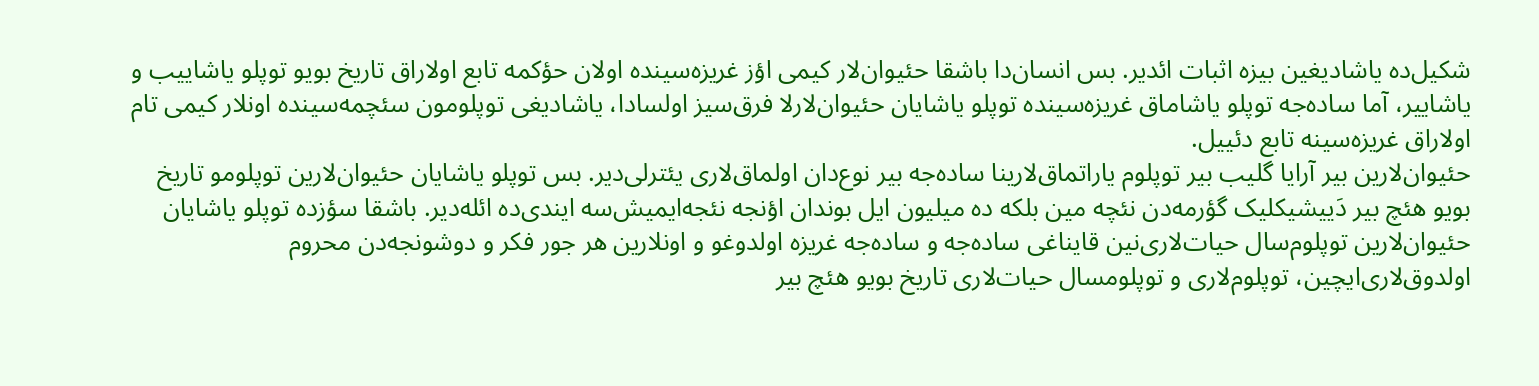شکیل‌ده یاشادیغین بیزه اثبات ائدیر. بس انسان‌دا باشقا حئیوان‌لار کیمی اؤز غریزه‌سینده اولان حؤکمه تابع اولاراق تاریخ بویو توپلو یاشاییب و یاشاییر، آما ساده‌جه توپلو یاشاماق‌ غریزه‌سینده توپلو یاشایان حئیوان‌لارلا فرق‌سیز اولسادا، یاشادیغی توپلومون سئچمه‌سینده اونلار کیمی تام‌ اولاراق غریزه‌سینه تابع ‌دئییل.
حئیوان‌لارین بیر آرایا گلیب بیر توپلوم یاراتماق‌لارینا ساده‌جه بیر نوع‌دان اولماق‌لاری یئترلی‌دیر. بس توپلو یاشایان حئیوان‌لارین توپلومو تاریخ بویو هئچ بیر دَییشیکلیک گؤرمه‌دن نئچه مین بلکه ده میلیون ایل بوندان اؤنجه نئجه‌ایمیش‌سه ایندی‌ده ائله‌دیر. باشقا سؤزده توپلو یاشایان حئیوان‌لارین توپلوم‌سال حیات‌لاری‌نین قایناغی ساده‌جه و ساده‌جه غریزه اولدوغو و اونلارین هر جور فکر و دوشونجه‌دن محروم اولدوق‌لاری‌ایچین، توپلوم‌لاری و توپلومسال حیات‌لاری تاریخ بویو هئچ بیر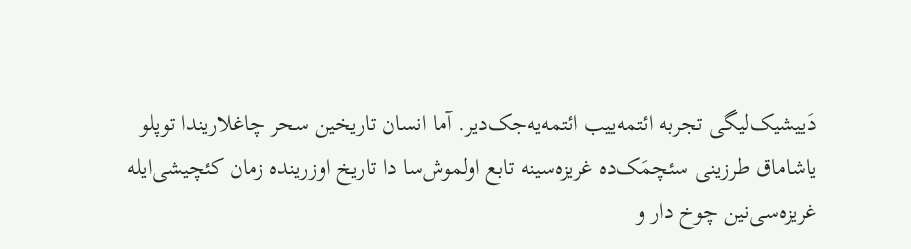دَییشیک‌لیگی تجربه ائتمه‌ییب ائتمه‌یه‌جک‌دیر. آما انسان تاریخین سحر چاغلاریندا توپلو یاشاماق طرزینی سئچمَک‌ده غریزه‌سینه تابع اولموش‌سا دا تاریخ اوزرینده زمان کئچیشی‌ایله غریزه‌سی‌نین چوخ دار و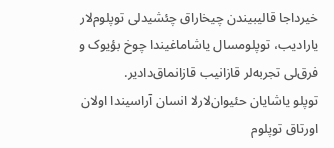خیرداجا قالیبیندن چیخاراق چئشیدلی توپلوم‌لار یارادیب، توپلومسال یاشاماغیندا چوخ بؤیوک و فرق‌لی تجربه‌لر قازانیب قازانماق‌دادیر.
توپلو یاشایان حئیوان‌لارلا انسان آراسیندا اولان اورتاق توپلوم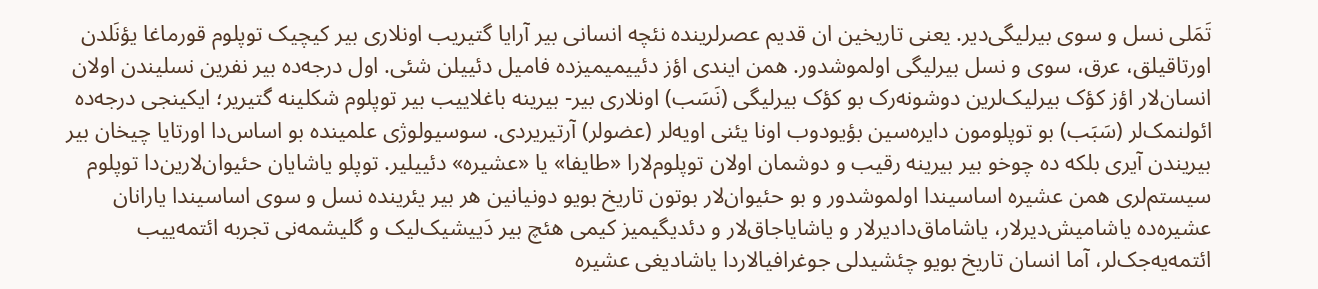تَمَلی نسل و سوی بیرلیگی‌دیر. یعنی تاریخین ان قدیم عصرلرینده نئچه انسانی بیر آرایا گتیریب اونلاری بیر کیچیک توپلوم قورماغا یؤنَلدن اورتاقیلق، عرق، سوی و نسل بیرلیگی اولموشدور. همن ایندی اؤز دئییمیمیزده فامیل دئییلن شئی. اول درجه‌ده بیر نفرین نسلیندن اولان انسان‌لار اؤز کؤک بیرلیک‌لرین دوشونه‌رک بو کؤک بیرلیگی (نَسَب) اونلاری بیر- بیرینه باغلاییب بیر توپلوم شکلینه گتیریر؛ ایکینجی درجه‌ده ائولنمک‌لر (سَبَب) بو توپلومون دایره‌سین بؤیودوب اونا یئنی اویه‌لر (عضولر) آرتیریردی. سوسیولوژی علمینده بو اساس‌دا اورتایا چیخان بیر بیریندن آیری بلکه ده چوخو بیر بیرینه رقیب و دوشمان اولان توپلوم‌لارا «طایفا» یا «عشیره» دئییلیر. توپلو یاشایان حئیوان‌لارین‌دا توپلوم سیستم‌لری همن عشیره اساسیندا اولموشدور و بو حئیوان‌لار بوتون تاریخ بویو دونیانین هر بیر یئرینده نسل و سوی اساسیندا یارانان عشیره‌ده یاشامیش‌دیرلار، یاشاماق‌دادیرلار و یاشایاجاق‌‌لار و دئدیگیمیز کیمی هئچ بیر دَییشیک‌لیک و گلیشمه‌نی تجربه ائتمه‌ییب ائتمه‌یه‌جک‌لر، آما انسان تاریخ بویو چئشیدلی جوغرافیالاردا یاشادیغی عشیره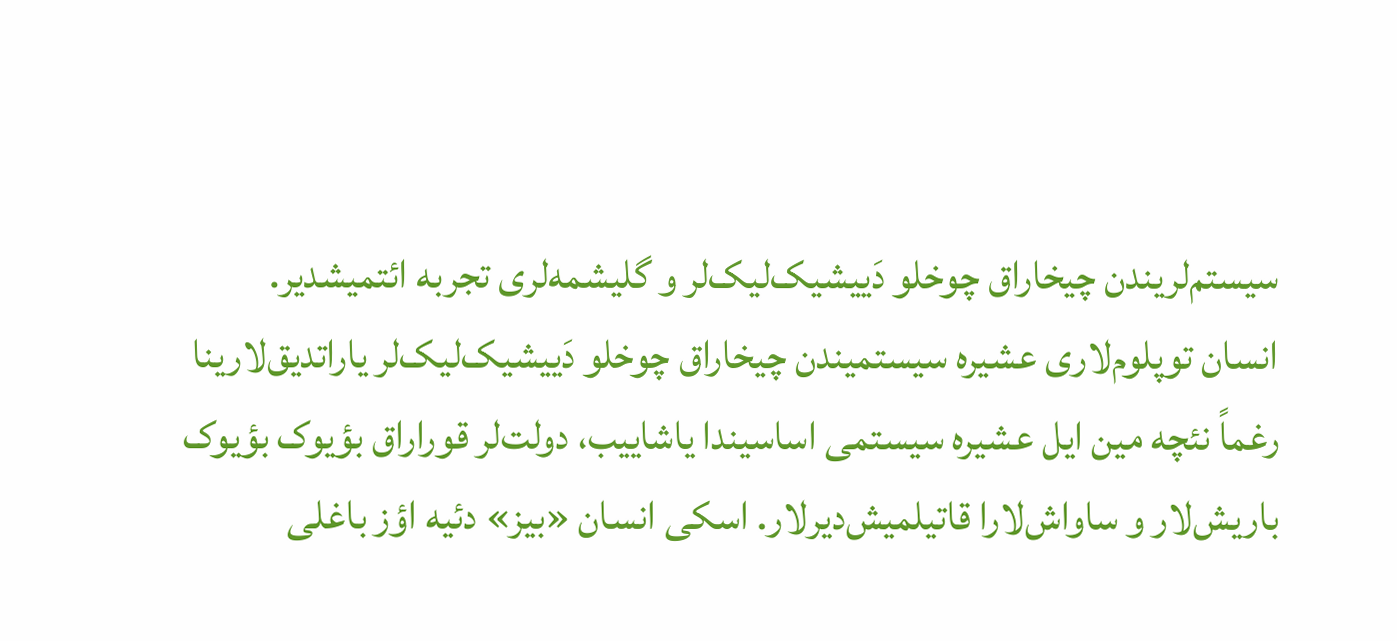سیستم‌لریندن چیخاراق چوخلو دَییشیک‌لیک‌لر و گلیشمه‌لری تجربه‌ ائتمیشدیر.
انسان توپلوم‌لاری عشیره سیستمیندن چیخاراق چوخلو دَییشیک‌لیک‌لر یاراتدیق‌لارینا رغماً نئچه مین ایل عشیره سیستمی اساسیندا یاشاییب، دولت‌لر قوراراق بؤیوک بؤیوک باریش‌لار و ساواش‌لارا قاتیلمیش‌دیرلار. اسکی انسان «بیز» دئیه اؤز باغلی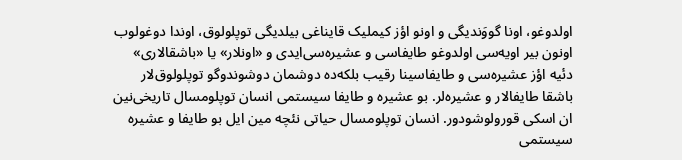اولدوغو، اونا گووَندیگی و اونو اؤز کیملیک قایناغی بیلدیگی توپلولوق، اوندا دوغولوب اونون بیر اویه‌سی اولدوغو طایفاسی و عشیره‌سی‌ایدی و «اونلار» یا «باشقالاری» دئیه اؤز عشیره‌سی و طایفاسینا رقیب بلکه‌ده دوشمان دوشوندوگو توپلولوق‌لار باشقا طایفالار و عشیره‌لر. بو عشیره و طایفا سیستمی انسان توپلومسال تاریخی‌نین ان اسکی قورولوشودور. انسان توپلومسال حیاتی نئچه مین ایل بو طایفا و عشیره سیستمی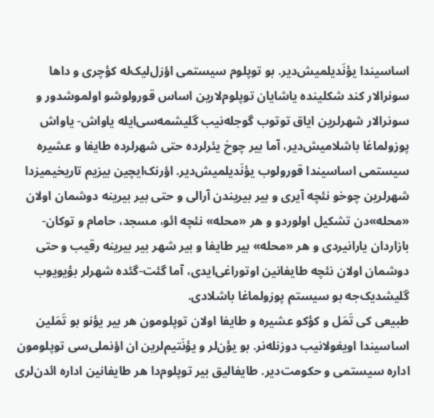اساسیندا یؤنَدیلمیش‌دیر. بو توپلوم سیستمی اؤزل‌لیک‌له کؤچری و داها سونرالار کند شکلینده یاشایان توپلوم‌لارین اساس قورولوشو اولموشدور و سونرالار شهرلرین ایاق توتوب گوجله‌نیب گلیشمه‌سی‌ایله یاواش- یاواش پوزولماغا باشلامیش‌دیر، آما بیر چوخ یئرلرده‌ حتی شهرلرده طایفا و عشیره سیستمی اساسیندا قورولوب یؤنَدیلمیش‌دیر. اؤرنک‌ایچین بیزیم تاریخیمیزدا شهرلرین چوخو نئچه آیری و بیر بیریندن آرالی و حتی بیر بیرینه دوشمان اولان «محله»دن تشکیل اولوردو و هر «محله» نئچه ائو، مسجد، حامام و توکان- بازاردان یارانیردی و هر «محله» بیر طایفا و بیر شهر بیر بیرینه رقیب و حتی دوشمان اولان نئچه طایفانین اوتوراغی‌ایدی، آما گئت-گئده شهرلر بؤیویوب گلیشدیک‌جه بو سیستم پوزولماغا باشلادی.
طبیعی کی تَمَل و کؤکو عشیره و طایفا اولان توپلومون هر بیر یؤنو بو تَمَلین اساسیندا اویغولانیب دوزنله‌نر. بو یؤن‌لر و یؤنَتیم‌لرین ان اؤنملی‌سی توپلومون اداره سیستمی و حکومت‌دیر. طایفالیق بیر توپلوم‌دا هر طایفانین اداره ائدن‌لری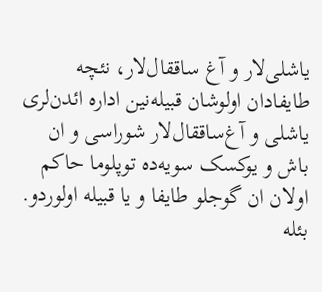یاشلی‌لار و آغ ساققال‌لار، نئچه طایفادان اولوشان قبیله‌نین اداره ائدن‌لری یاشلی و آغ‌ساققال‌لار شوراسی و ان باش و یوکسک سویه‌ده توپلوما حاکم اولان ان گوجلو طایفا و یا قبیله اولوردو. بئله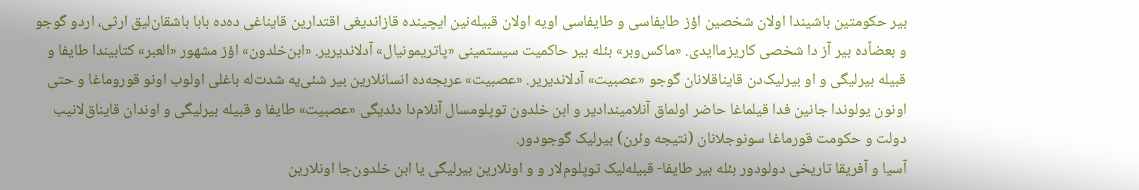بیر حکومتین باشیندا اولان شخصین اؤز طایفاسی و طایفاسی اویه اولان قبیله‌نین ایچینده قازاندیغی اقتدارین قایناغی ده‌ده بابا باشقان‌لیق ارثی، اردو گوجو و بعضاًده بیر آز دا شخصی کاریزماایدی. «ماکس‌وبر» بئله بیر حاکمیت سیستمینی «پاتریمونیال» آدلاندیریر. «ابن‌خلدون» اؤز مشهور «العبر» کتابیندا طایفا و قبیله بیرلیگی و او بیرلیک‌دن قایناقلانان گوجو «عصبیت» آدلاندیریر. «عصبیت» عربجه‌ده انسانلارین بیر شئی‌یه شدت‌له باغلی اولوب اونو قوروماغا و حتی اونون یولوندا جانین فدا قیلماغا حاضر اولماق آنلامیندادیر و ابن خلدون توپلومسال آنلام‌دا دئدیگی «عصبیت» طایفا و قبیله بیرلیگی و اوندان قایناق‌لانیب دولت و حکومت قورماغا سونوجلانان (نتیجه وئرن) بیرلیک گوجودور.
آسیا و آفریقا تاریخی دولودور بئله بیر طایفا- قبیله‌لیک توپلوم‌لار و و اونلارین بیرلیگی یا ابن خلدون‌جا اونلارین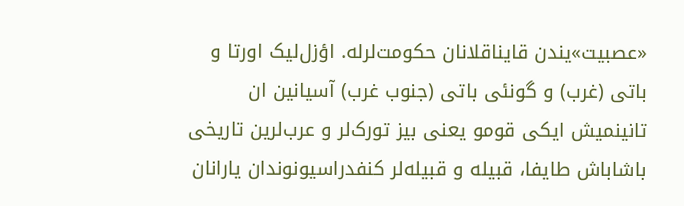«عصبیت»یندن قایناقلانان حکومت‌لرله. اؤزل‌لیک اورتا و باتی (غرب) و گونئی باتی (جنوب غرب) آسیانین ان تانینمیش ایکی قومو یعنی بیز تورک‌لر و عرب‌لرین تاریخی باشاباش طایفا، قبیله و قبیله‌لر کنفدراسیونوندان یارانان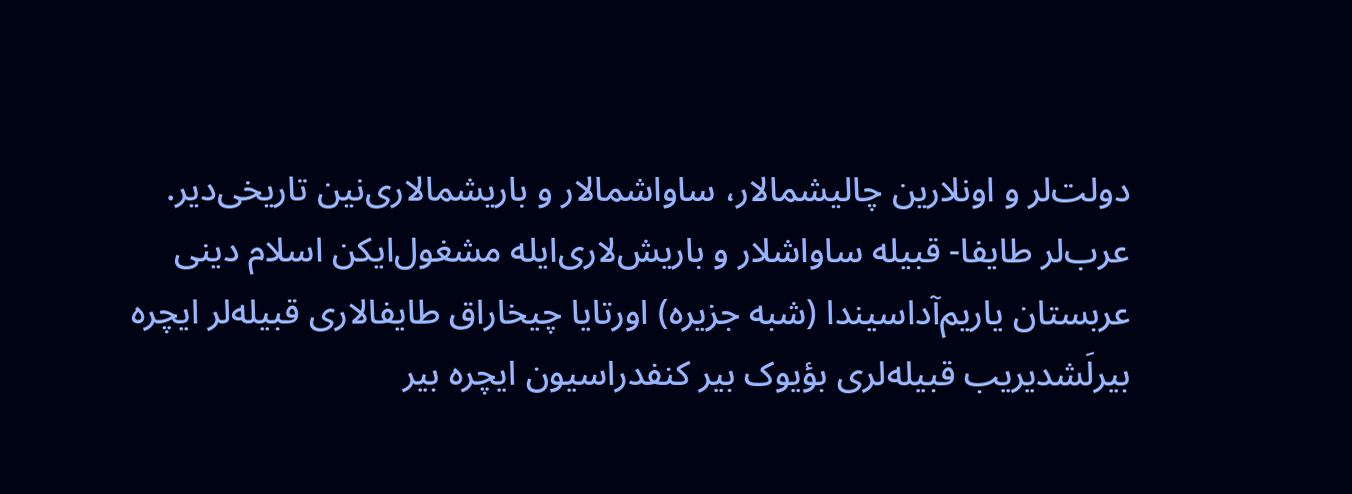دولت‌لر و اونلارین چالیشمالار، ساواشما‌لار و باریشما‌لاری‌نین تاریخی‌دیر.
عرب‌لر طایفا- قبیله ساواشلار و باریش‌لاری‌ایله مشغول‌ایکن اسلام دینی عربستان یاریم‌آداسیندا (شبه جزیره) اورتایا چیخاراق طایفالاری قبیله‌لر ایچره بیرلَشدیریب قبیله‌لری‌ بؤیوک بیر کنفدراسیون ایچره بیر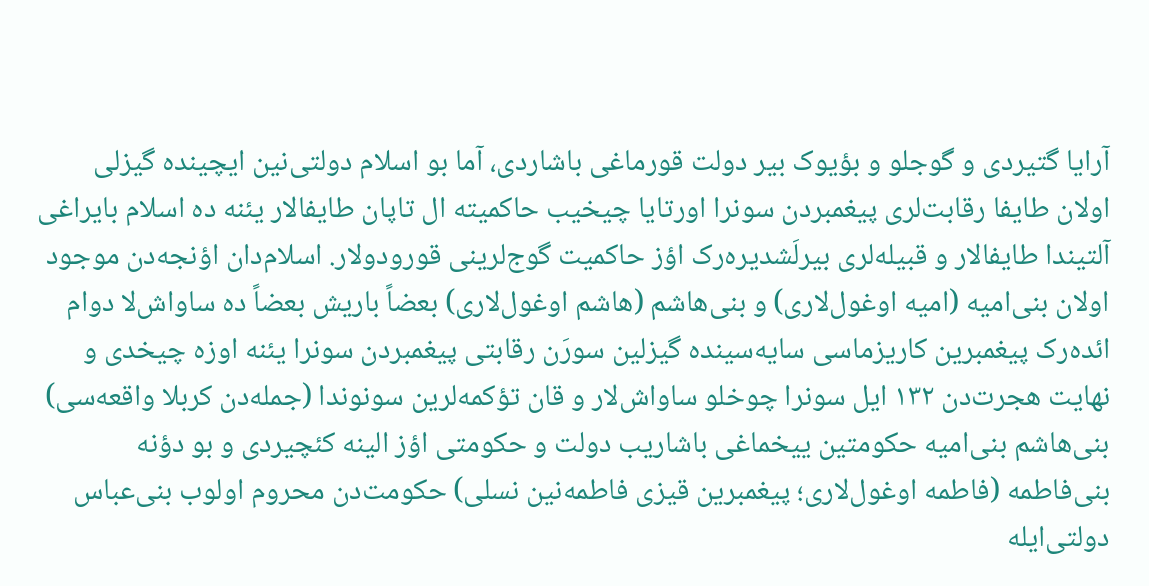آرایا گتیردی و گوجلو و بؤیوک بیر دولت قورماغی باشاردی، آما بو اسلام دولتی‌نین ایچینده گیزلی اولان طایفا رقابت‌لری پیغمبردن سونرا اورتایا چیخیب حاکمیته ال تاپان طایفالار یئنه ده اسلام بایراغی آلتیندا طایفالار و قبیله‌لری بیرلَشدیره‌رک اؤز حاکمیت گوج‌لرینی قورودولار. اسلام‌دان اؤنجه‌دن موجود اولان بنی‌امیه (امیه اوغول‌لاری) و بنی‌هاشم (هاشم اوغول‌لاری) بعضاً باریش بعضاً ده ساواش‌لا دوام ائده‌رک پیغمبرین کاریزماسی سایه‌سینده گیزلین سورَن رقابتی پیغمبردن سونرا یئنه اوزه چیخدی و نهایت هجرت‌دن ۱۳۲ ایل سونرا چوخلو ساواش‌لار و قان تؤکمه‌لرین سونوندا (جمله‌دن کربلا واقعه‌سی) بنی‌هاشم بنی‌امیه حکومتین ییخماغی باشاریب دولت و حکومتی اؤز الینه کئچیردی و بو دؤنه بنی‌فاطمه (فاطمه اوغول‌لاری؛ پیغمبرین قیزی فاطمه‌نین نسلی) حکومت‌دن محروم اولوب بنی‌عباس‌ دولتی‌ایله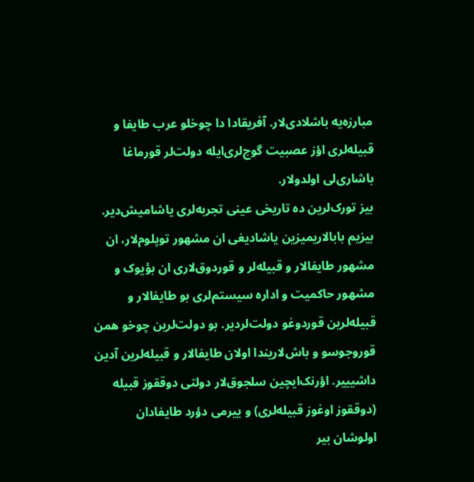مبارزه‌یه باشلادی‌لار. آفریقادا دا چوخلو عرب طایفا و قبیله‌لری اؤز عصبیت گوج‌لری‌ایله دولت‌لر قورماغا باشاری‌لی اولدولار.
بیز تورک‌لرین ده تاریخی عینی تجربه‌لری یاشامیش‌دیر. بیزیم بابالاریمیزین یاشادیغی ان مشهور توپلوم‌لار، ان مشهور طایفالار و قبیله‌لر و قوردوق‌لاری ان بؤیوک و مشهور حاکمیت و اداره سیستم‌لری بو طایفالار و قبیله‌لرین قوردوغو دولت‌لردیر. بو دولت‌لرین چوخو همن قوروجوسو و باش‌لاریندا اولان طایفالار و قبیله‌لرین آدین داشیییر. اؤرنک‌ایچین سلجوق‌لار دولتی دوققوز قبیله (دوققوز اوغوز قبیله‌لری) و ییرمی دؤرد طایفادان اولوشان بیر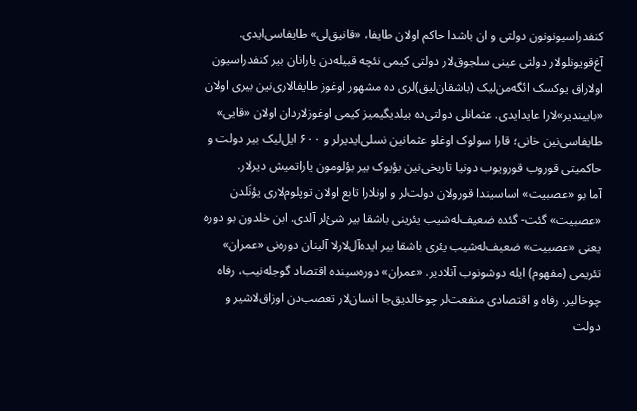کنفدراسیونونون دولتی و ان باشدا حاکم اولان طایفا، «قانیق‌لی» طایفاسی‌ایدی. آغ‌قویونلولار دولتی عینی سلجوق‌لار دولتی کیمی نئچه قبیله‌دن یارانان بیر کنفدراسیون اولاراق یوکسک ائگه‌من‌لیک (باشقان‌لیق)لری ده مشهور اوغوز طایفالاری‌نین بیری اولان «باییندیر»لارا عایدایدی. عثمانلی‌ دولتی‌ده بیلدیگیمیز کیمی اوغوزلاردان اولان «قایی» طایفاسی‌نین خانی؛ قارا سولوک اوغلو عثمانین نسلی‌ایدیرلر و ۶۰۰ ایل‌لیک بیر دولت و حاکمیتی قوروب قورویوب دونیا تاریخی‌نین بؤیوک بیر بؤلومون یاراتمیش دیرلار.
آما بو «عصبیت» اساسیندا قورولان دولت‌لر و اونلارا تابع اولان توپلوم‌لاری یؤنَلدن «عصبیت» گئت- گئده ضعیف‌له‌شیب یئرینی باشقا بیر شئ‌لر آلدی. ابن خلدون بو دوره یعنی «عصبیت» ضعیف‌له‌شیب یئری باشقا بیر ایده‌آل‌لارلا آلینان دوره‌نی «عمران» تئریمی (مفهوم) ایله دوشونوب آنلادیر. «عمران» دوره‌سینده اقتصاد گوجله‌نیب، رفاه چوخالیر. رفاه و اقتصادی منفعت‌لر چوخالدیق‌جا انسان‌لار تعصب‌دن اوزاق‌لاشیر و دولت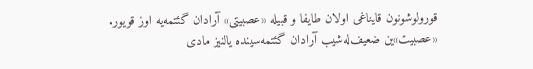قورولوشونون قایناغی اولان طایفا و قبیله «عصبیتی» آرادان گئتمه‌یه اوز قویور. «عصبیت»ین ضعیف‌له‌شیب آرادان گئتمه‌سینده یالنیز مادی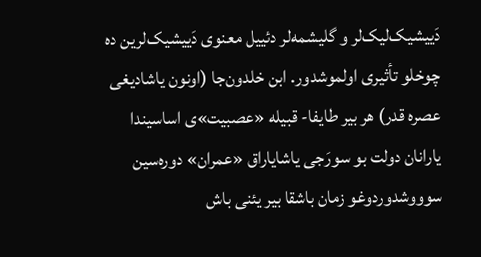دَییشیک‌لیک‌لر و گلیشمه‌لر دئییل معنوی دَییشیک‌لرین ده چوخلو تأثیری اولموشدور. ابن خلدون‌جا (اونون یاشادیغی عصره قدر) هر بیر طایفا- قبیله «عصبیت»ی اساسیندا یارانان دولت بو سورَجی یاشایاراق «عمران» دوره‌سین سوووشدوردوغو زمان باشقا بیر یئنی باش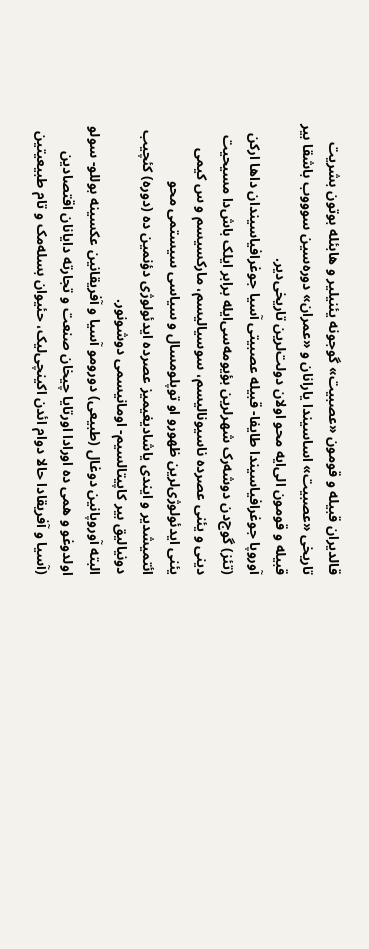قالدیران قبیله و قومون «عصبیت» گوجونه یئنیلیر و هابئله بوتون بشریت تاریخی «عصبیت» اساسیندا یارانان و «عمران» دوره‌سین سوووب باشقا بیر قبیله و قومون الی‌ایه محو اولان دولت‌لرین تاریخی‌دیر.
آوروپا جوغرافیاسیندا طایفا- قبیله عصبیتی آسیا جوغرافیاسیندان داها ارکن (تئز) گوج‌دن دوشه‌رک شهرلرین بؤیومه‌سی‌ایله برابر ایلک باش‌دا مسیحیت دینی و یئنی عصرده ناسیونالیسم، سوسیالیسم، مارکسیسم و س کیمی یئنی ایدئولوژی‌لرین ظهورو او توپلومسال و سیاسی سیستمی محو ائتمیشدیر و ایندی یاشادیغیمیز عصرده ایدئولوژی دؤنمین ده (دوره) کئچیب دونیالیق بیر کاپیتالسیم- اومانیسمی دوشونور.
البته آوروپانین دوغال (طبیعی) دورومو آسیا و آفریقانین عکسینه بوللو- سولو اولدوغو و همی ده اورادا اورتایا چیخان صنعت و تجارته دایانان اقتصادین (آسیا و آفریقادا حالا دوام ائدن اکینچی‌لیک، حئیوان بسله‌مک و تام طبیعیتین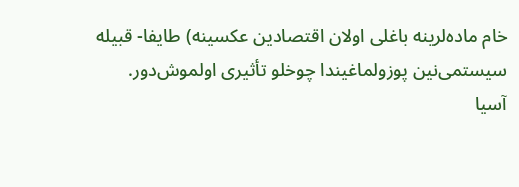خام ماده‌لرینه باغلی اولان اقتصادین عکسینه) طایفا- قبیله سیستمی‌نین پوزولماغیندا چوخلو تأثیری اولموش‌دور.
آسیا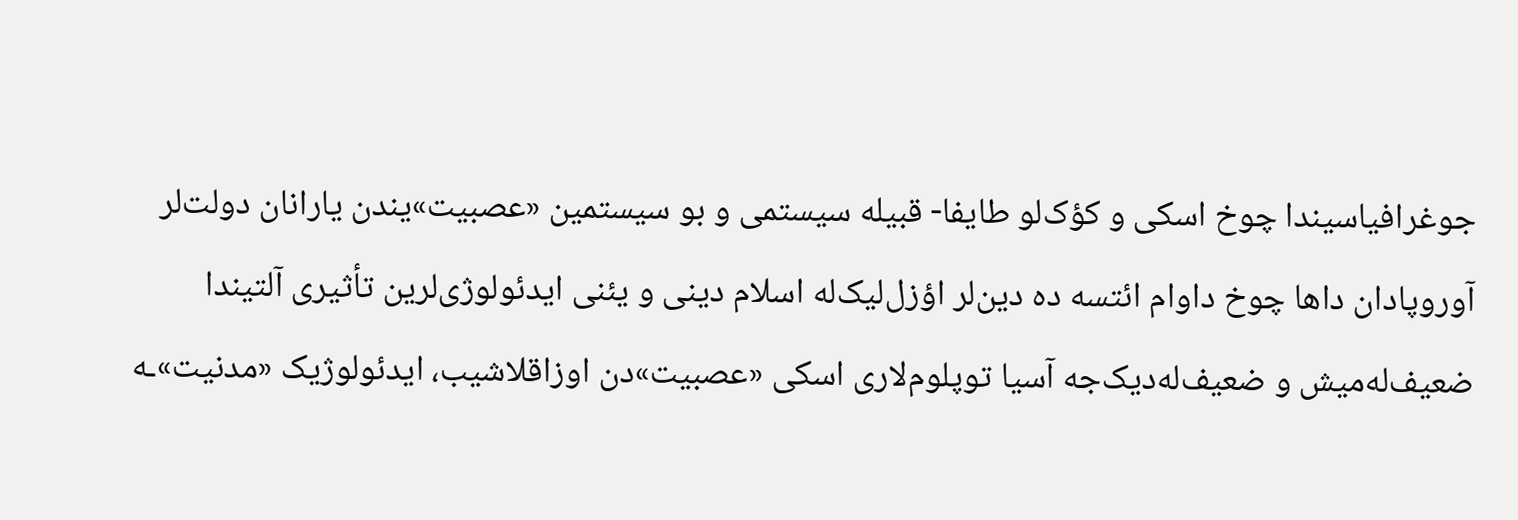جوغرافیاسیندا چوخ اسکی و کؤک‌لو طایفا- قبیله سیستمی و بو سیستمین «عصبیت»یندن یارانان دولت‌لر آوروپادان داها چوخ داوام ائتسه ده دین‌لر اؤزل‌لیک‌له اسلام دینی و یئنی ایدئولوژی‌لرین تأثیری آلتیندا ضعیف‌له‌میش و ضعیف‌له‌دیک‌جه آسیا توپلوم‌لاری اسکی «عصبیت»دن اوزاقلاشیب، ایدئولوژیک «مدنیت»ـه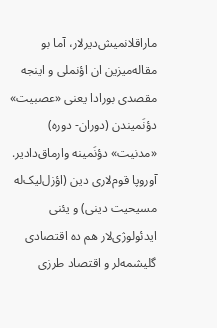ماراقلانمیش‌‌دیرلار، آما بو مقاله‌میزین ان اؤنملی و اینجه مقصدی بورادا یعنی «عصبیت» دؤنَمیندن (دوران- دوره) «مدنیت» دؤنَمینه وارماق‌دادیر.
آوروپا قوم‌لاری دین (اؤزل‌لیک‌له مسیحیت دینی) و یئنی ایدئولوژی‌لار هم ده اقتصادی گلیشمه‌لر و اقتصاد طرزی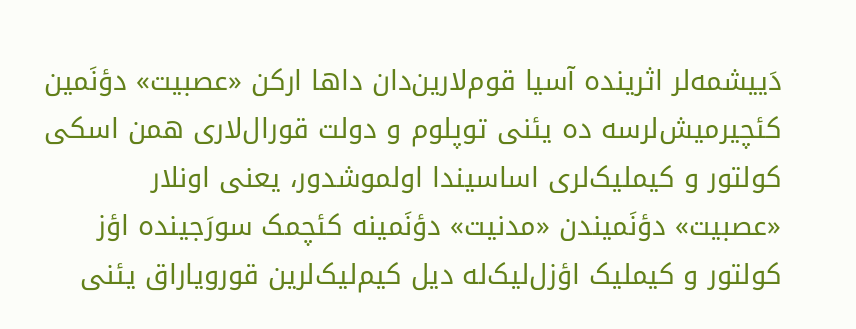دَییشمه‌لر اثرینده آسیا قوم‌لارین‌دان داها ارکن «عصبیت» دؤنَمین کئچیرمیش‌لرسه ده یئنی توپلوم و دولت قورال‌لاری همن اسکی کولتور و کیملیک‌لری اساسیندا اولموشدور، یعنی اونلار «عصبیت» دؤنَمیندن «مدنیت» دؤنَمینه کئچمک سورَجینده اؤز کولتور و کیملیک اؤزل‌لیک‌له دیل کیم‌لیک‌لرین قورویاراق یئنی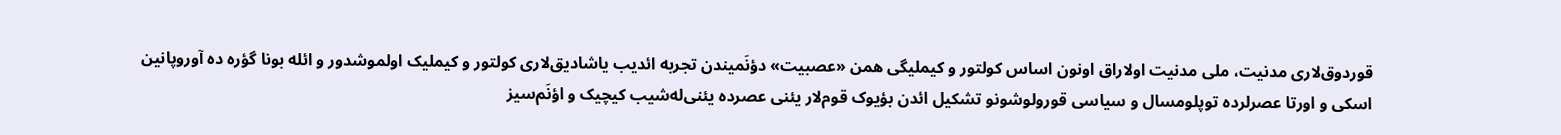قوردوق‌لاری مدنیت، ملی مدنیت اولاراق اونون اساس کولتور و کیملیگی همن «عصبیت» دؤنَمیندن تجربه ائدیب یاشادیق‌لاری کولتور و کیملیک اولموشدور و ائله بونا گؤره ده آوروپانین اسکی و اورتا عصرلرده توپلومسال و سیاسی قورولوشونو تشکیل ائدن بؤیوک قوم‌لار یئنی عصرده یئنی‌له‌شیب کیچیک و اؤنَم‌سیز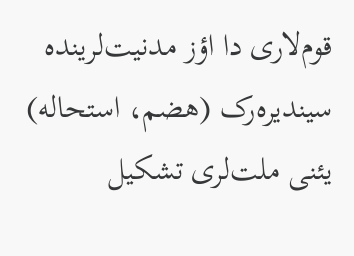قو‌م‌لاری دا اؤز مدنیت‌لرینده سیندیره‌رک (هضم، استحاله) یئنی ملت‌لری تشکیل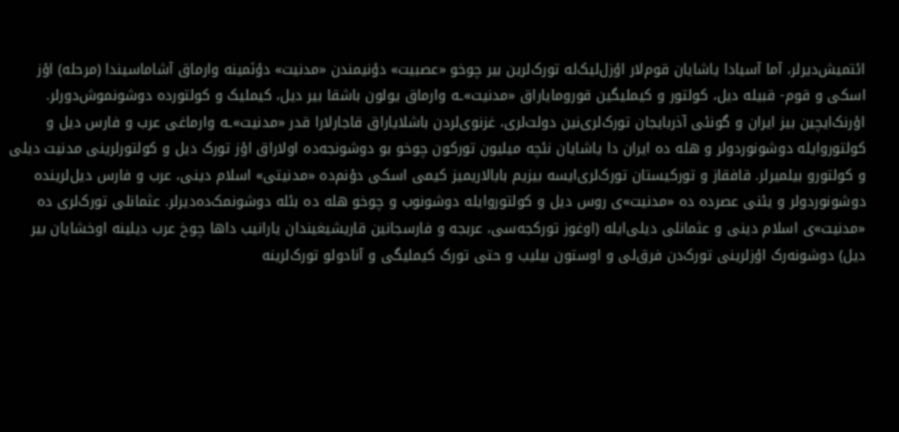ائتمیش‌دیرلر، آما آسیادا یاشایان قوم‌لار اؤزل‌لیک‌له تورک‌لرین بیر چوخو «عصبیت» دؤنیمندن «مدنیت» دؤنَمینه وارماق آشاماسیندا (مرحله) اؤز اسکی و قوم- قبیله دیل، کولتور و کیملیگین قورومایاراق «مدنیت»ـه وارماق یولون باشقا بیر دیل، کیملیک و کولتورده دوشونموش‌دورلر. اؤرنک‌ایچین بیز ایران و گونئی آذربایجان تورک‌لری‌نین دولت‌لری، غزنوی‌لردن باشلایاراق قاجارلارا قدر «مدنیت»ـه وارماغی عرب و فارس دیل و کولتوروایله دوشونوردولر و هله ده ایران دا یاشایان نئچه میلیون تورکون چوخو بو دوشونجه‌ده اولاراق اؤز تورک دیل و کولتورلرینی مدنیت دیلی و کولتورو بیلمیرلر. قافقاز و تورکیستان تورک‌لری‌ایسه بیزیم بابالاریمیز کیمی اسکی دؤنم‌ده «مدنیتی» اسلام دینی، عرب و فارس دیل‌لرینده دوشونوردولر و یئنی عصرده ده «مدنیت»ی روس دیل و کولتوروایله دوشونوب و چوخو هله ده بئله دوشونمک‌ده‌دیرلر. عثمانلی تورک‌لری ده «مدنیت»ی اسلام دینی و عثمانلی دیلی‌ایله (اوغوز تورکجه‌سی، عربجه و فارسجانین قاریشیغیندان یارانیب داها چوخ عرب دیلینه اوخشایان بیر دیل) دوشونه‌رک اؤزلرینی تورک‌دن فرق‌لی و اوستون بیلیب و حتی تورک کیملیگی و آنادولو تورک‌لرینه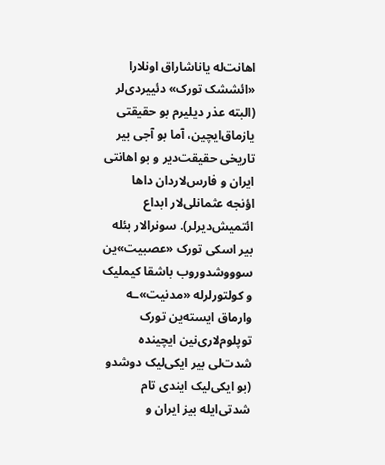اهانت‌له یاناشاراق اونلارا «ائششک تورک» دئییردی‌لر (البته عذر دیلیرم بو حقیقتی یازماق‌ایچین، آما بو آجی بیر تاریخی حقیقت‌دیر و بو اهانتی ایران‌ و فارس‌لاردان داها اؤنجه عثمانلی‌لار ابداع ائتمیش‌دیرلر). سونرالار بئله بیر اسکی تورک «عصبیت»ین سوووشدوروب باشقا کیملیک و کولتورلرله «مدنیت»ـه وارماق ایسته‌ین تورک توپلوم‌لاری‌نین ایچینده شدت‌لی بیر ایکی‌لیک دوشدو (بو ایکی‌لیک ایندی تام شدتی‌ایله بیز ایران و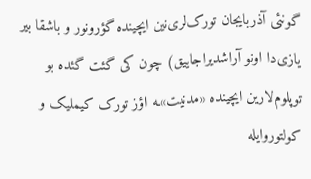گونئی آذربایجان تورک‌لری‌نین ایچینده گؤرونور و باشقا بیر یازی‌دا اونو آراشدیراجاییق) چون کی گئت گئده بو توپلوم‌لارین ایچینده «مدنیت»ـه اؤز تورک کیملیک و کولتوروایله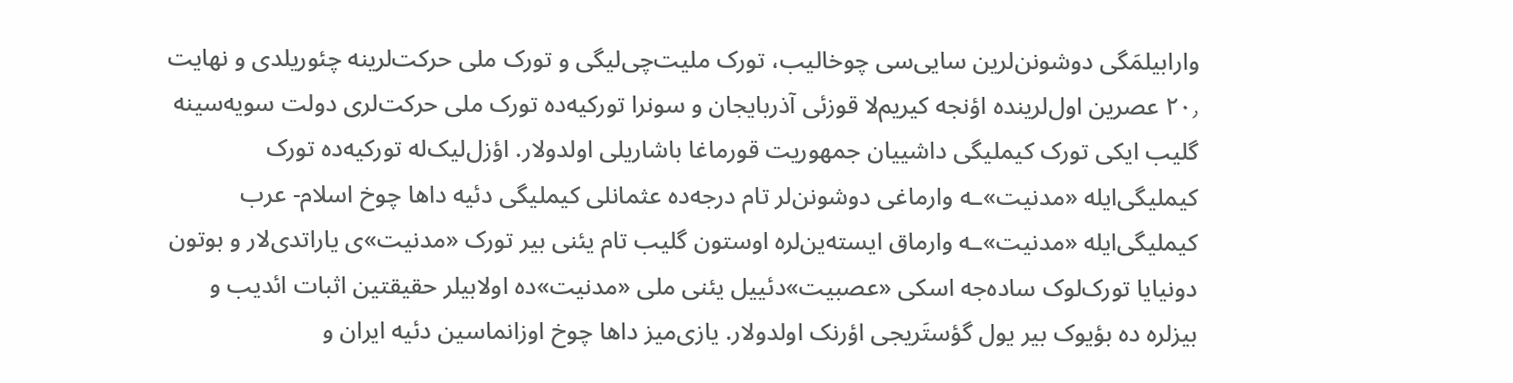وارابیلمَگی دوشونن‌لرین سایی‌سی چوخالیب، تورک ملیت‌چی‌لیگی و تورک ملی حرکت‌لرینه چئوریلدی و نهایت ۲۰٫ عصرین او‌ل‌لرینده اؤنجه کیریم‌لا قوزئی آذربایجان و سونرا تورکیه‌ده تورک ملی حرکت‌لری دولت سویه‌سینه گلیب ایکی تورک کیملیگی داشییان جمهوریت قورماغا باشاریلی اولدولار. اؤزل‌لیک‌له تورکیه‌ده تورک کیملیگی‌ایله «مدنیت»ـه وارماغی دوشونن‌لر تام درجه‌ده عثمانلی کیملیگی دئیه داها چوخ اسلام- عرب کیملیگی‌ایله «مدنیت»ـه وارماق ایسته‌ین‌لره اوستون گلیب تام یئنی بیر تورک «مدنیت»ی یاراتدی‌لار و بوتون دونیایا تورک‌لوک ساده‌جه اسکی «عصبیت»دئییل یئنی ملی «مدنیت»ده اولابیلر حقیقتین اثبات ائدیب و بیزلره ده بؤیوک بیر یول گؤستَریجی اؤرنک اولدولار. یازی‌میز داها چوخ اوزانماسین دئیه ایران و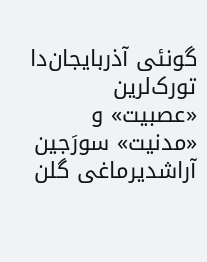گونئی آذربایجان‌دا تورک‌لرین «عصبیت» و «مدنیت» سورَجین آراشدیرماغی گلن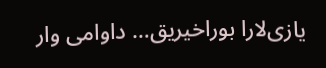یازی‌لارا بوراخیریق… داوامی وار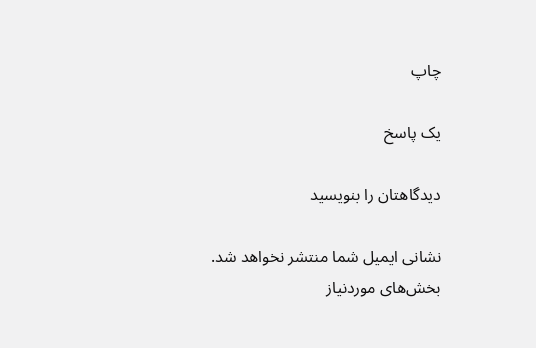چاپ

یک پاسخ

دیدگاهتان را بنویسید

نشانی ایمیل شما منتشر نخواهد شد. بخش‌های موردنیاز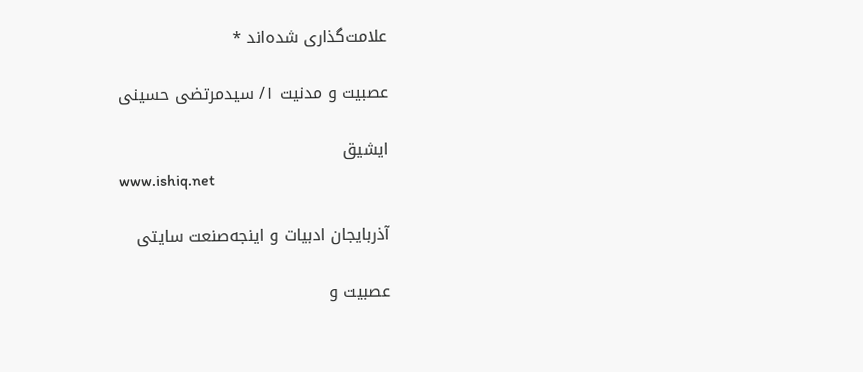علامت‌گذاری شده‌اند *

عصبیت و مدنیت ۱/ سیدمرتضی حسینی

ایشیق
www.ishiq.net

آذربایجان ادبیات و اینجه‌صنعت سایتی

عصبیت و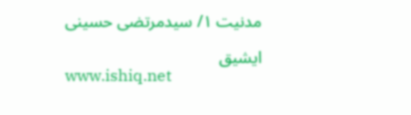مدنیت ۱/ سیدمرتضی حسینی

ایشیق
www.ishiq.net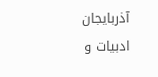آذربایجان ادبیات و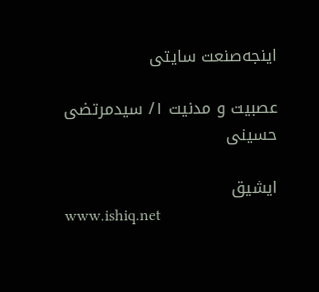اینجه‌صنعت سایتی

عصبیت و مدنیت ۱/ سیدمرتضی حسینی

ایشیق
www.ishiq.net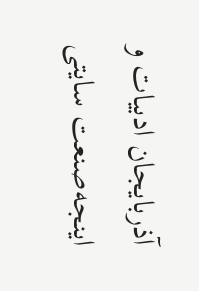آذربایجان ادبیات و اینجه‌صنعت سایتی